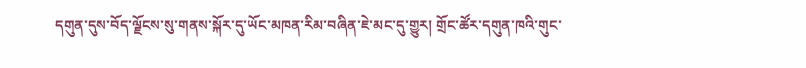དགུན་དུས་བོད་ལྗོངས་སུ་གནས་སྐོར་དུ་ཡོང་མཁན་རིམ་བཞིན་ཇེ་མང་དུ་གྱུར། གྲོང་ཚོར་དགུན་ཁའི་གུང་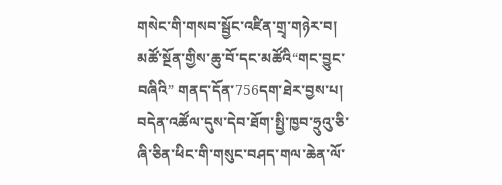གསེང་གི་གསབ་སྦྱོང་འཛིན་གྲྭ་གཉེར་བ། མཚོ་སྔོན་གྱིས་ཆུ་བོ་དང་མཚོའི“གང་བྱུང་བཞིའི” གནད་དོན་756དག་ཐེར་བྱས་པ། བདེན་འཚོལ་དུས་དེབ་ཐོག་སྤྱི་ཁྱབ་ཧྲུའུ་ཅི་ཞི་ཅིན་ཕིང་གི་གསུང་བཤད་གལ་ཆེན་ལོ་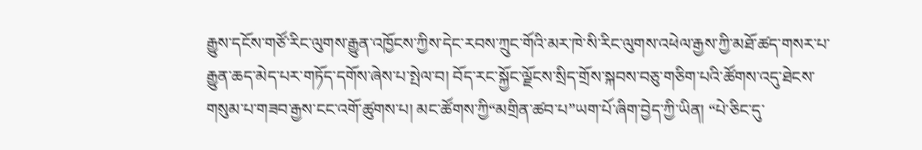རྒྱུས་དངོས་གཙོ་རིང་ལུགས་རྒྱུན་འཁྱོངས་ཀྱིས་དེང་རབས་ཀྲུང་གོའི་མར་ཁེ་སི་རིང་ལུགས་འཕེལ་རྒྱས་ཀྱི་མཐོ་ཚད་གསར་པ་རྒྱུན་ཆད་མེད་པར་གཏོད་དགོས་ཞེས་པ་སྤེལ་བ། བོད་རང་སྐྱོང་ལྗོངས་སྲིད་གྲོས་སྐབས་བཅུ་གཅིག་པའི་ཚོགས་འདུ་ཐེངས་གསུམ་པ་གཟབ་རྒྱས་ངང་འགོ་ཚུགས་པ། མང་ཚོགས་ཀྱི“མགྲིན་ཚབ་པ”ཡག་པོ་ཞིག་བྱེད་ཀྱི་ཡིན། “པེ་ཅིང་དུ་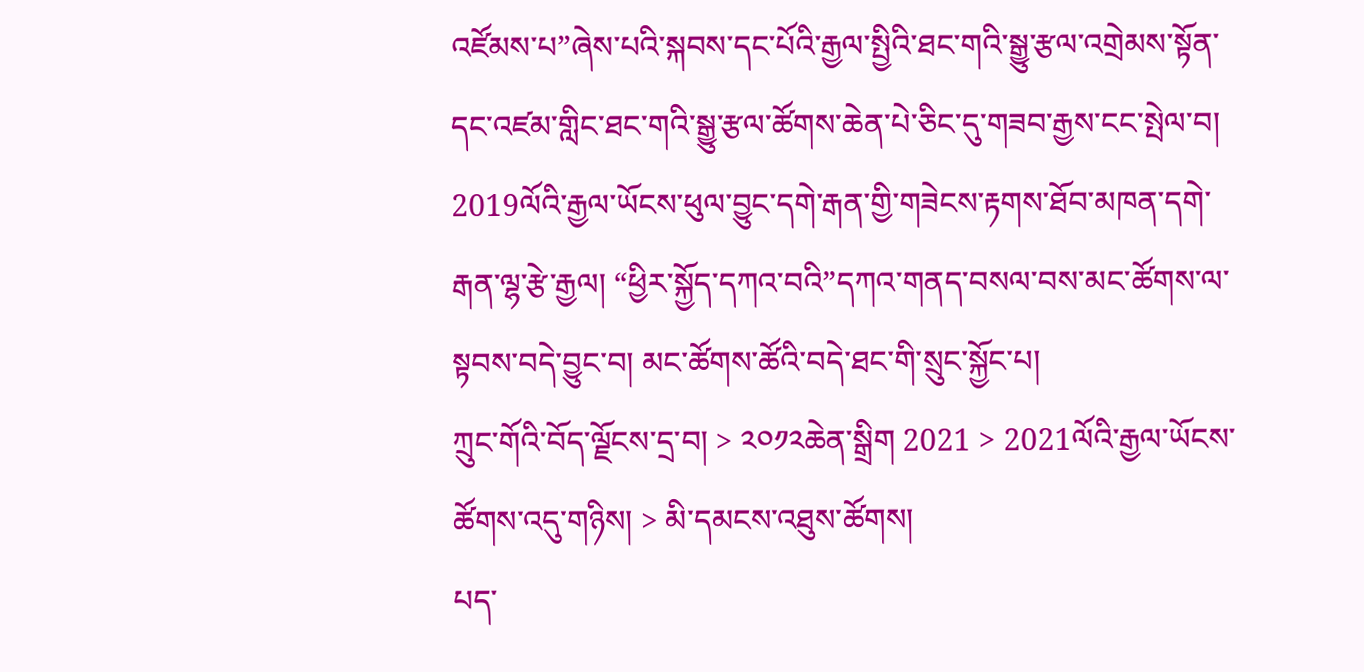འཛོམས་པ”ཞེས་པའི་སྐབས་དང་པོའི་རྒྱལ་སྤྱིའི་ཐང་གའི་སྒྱུ་རྩལ་འགྲེམས་སྟོན་དང་འཛམ་གླིང་ཐང་གའི་སྒྱུ་རྩལ་ཚོགས་ཆེན་པེ་ཅིང་དུ་གཟབ་རྒྱས་ངང་སྤེལ་བ། 2019ལོའི་རྒྱལ་ཡོངས་ཕུལ་བྱུང་དགེ་རྒན་གྱི་གཟེངས་རྟགས་ཐོབ་མཁན་དགེ་རྒན་ལྷ་རྩེ་རྒྱལ། “ཕྱིར་སྐྱོད་དཀའ་བའི”དཀའ་གནད་བསལ་བས་མང་ཚོགས་ལ་སྟབས་བདེ་བྱུང་བ། མང་ཚོགས་ཚོའི་བདེ་ཐང་གི་སྲུང་སྐྱོང་པ།
ཀྲུང་གོའི་བོད་ལྗོངས་དྲ་བ། > ༢༠༡༢ཆེན་སྒྲིག 2021 > 2021ལོའི་རྒྱལ་ཡོངས་ཚོགས་འདུ་གཉིས། > མི་དམངས་འཐུས་ཚོགས།
པད་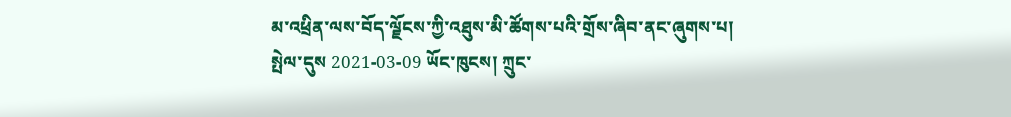མ་འཕྲིན་ལས་བོད་ལྗོངས་ཀྱི་འཐུས་མི་ཚོགས་པའི་གྲོས་ཞིབ་ནང་ཞུགས་པ།
སྤེལ་དུས 2021-03-09 ཡོང་ཁུངས། ཀྲུང་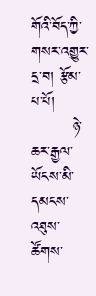གོའི་བོད་ཀྱི་གསར་འགྱུར་དྲ་བ། རྩོམ་པ་པོ།
        ཉེ་ཆར་རྒྱལ་ཡོངས་མི་དམངས་འཐུས་ཚོགས་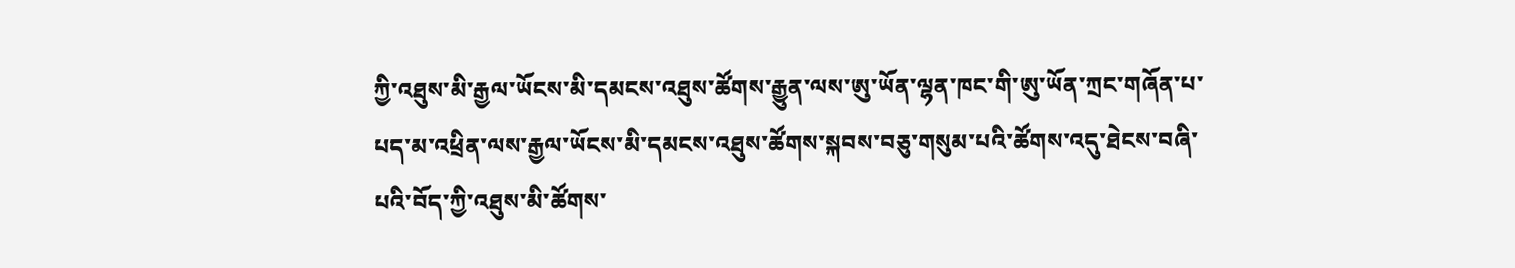ཀྱི་འཐུས་མི་རྒྱལ་ཡོངས་མི་དམངས་འཐུས་ཚོགས་རྒྱུན་ལས་ཨུ་ཡོན་ལྷན་ཁང་གི་ཨུ་ཡོན་ཀྲང་གཞོན་པ་པད་མ་འཕྲིན་ལས་རྒྱལ་ཡོངས་མི་དམངས་འཐུས་ཚོགས་སྐབས་བཅུ་གསུམ་པའི་ཚོགས་འདུ་ཐེངས་བཞི་པའི་བོད་ཀྱི་འཐུས་མི་ཚོགས་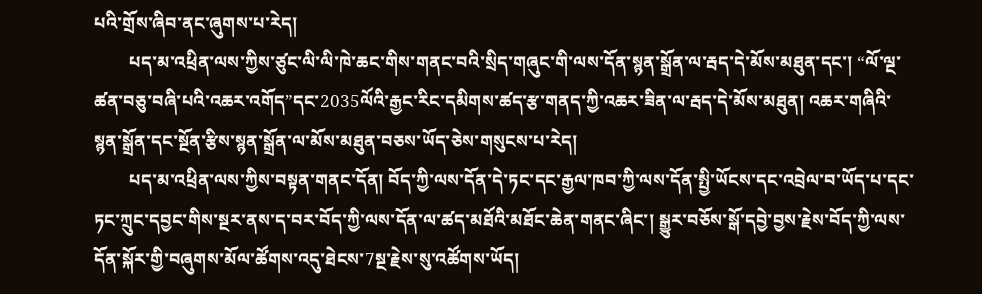པའི་གྲོས་ཞིབ་ནང་ཞུགས་པ་རེད།
        པད་མ་འཕྲིན་ལས་ཀྱིས་ཙུང་ལི་ལི་ཁེ་ཆང་གིས་གནང་བའི་སྲིད་གཞུང་གི་ལས་དོན་སྙན་སྒྲོན་ལ་རྦད་དེ་མོས་མཐུན་དང་། “ལོ་ལྔ་ཚན་བཅུ་བཞི་པའི་འཆར་འགོད”དང་2035ལོའི་རྒྱང་རིང་དམིགས་ཚད་རྩ་གནད་ཀྱི་འཆར་ཟིན་ལ་རྦད་དེ་མོས་མཐུན། འཆར་གཞིའི་སྙན་སྒྲོན་དང་སྔོན་རྩིས་སྙན་སྒྲོན་ལ་མོས་མཐུན་བཅས་ཡོད་ཅེས་གསུངས་པ་རེད།
        པད་མ་འཕྲིན་ལས་ཀྱིས་བསྟན་གནང་དོན། བོད་ཀྱི་ལས་དོན་དེ་ཏང་དང་རྒྱལ་ཁབ་ཀྱི་ལས་དོན་སྤྱི་ཡོངས་དང་འབྲེལ་བ་ཡོད་པ་དང་ཏང་ཀྲུང་དབྱང་གིས་སྔར་ནས་ད་བར་བོད་ཀྱི་ལས་དོན་ལ་ཚད་མཐོའི་མཐོང་ཆེན་གནང་ཞིང་། སྒྱུར་བཅོས་སྒོ་དབྱེ་བྱས་རྗེས་བོད་ཀྱི་ལས་དོན་སྐོར་གྱི་བཞུགས་མོལ་ཚོགས་འདུ་ཐེངས་7སྔ་རྗེས་སུ་འཚོགས་ཡོད།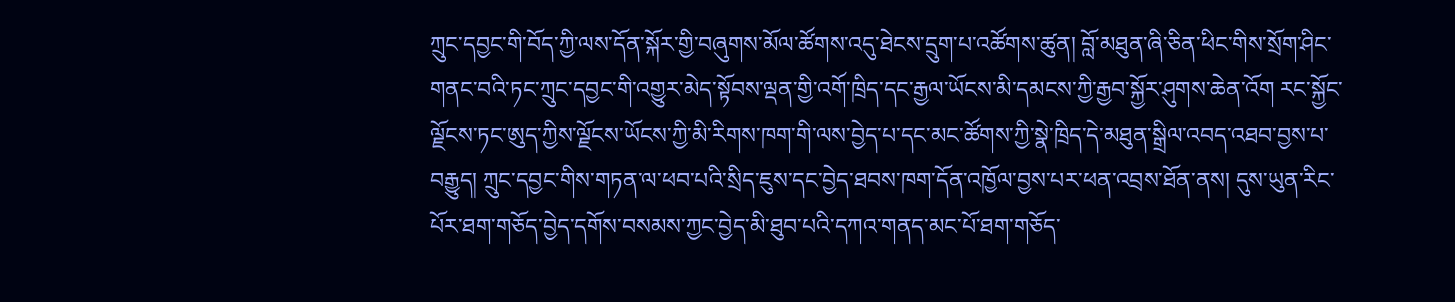ཀྲུང་དབྱང་གི་བོད་ཀྱི་ལས་དོན་སྐོར་གྱི་བཞུགས་མོལ་ཚོགས་འདུ་ཐེངས་དྲུག་པ་འཚོགས་ཚུན། བློ་མཐུན་ཞི་ཅིན་ཕིང་གིས་སྲོག་ཤིང་གནང་བའི་ཏང་ཀྲུང་དབྱང་གི་འགྱུར་མེད་སྟོབས་ལྡན་གྱི་འགོ་ཁྲིད་དང་རྒྱལ་ཡོངས་མི་དམངས་ཀྱི་རྒྱབ་སྐྱོར་ཤུགས་ཆེན་འོག རང་སྐྱོང་ལྗོངས་ཏང་ཨུད་ཀྱིས་ལྗོངས་ཡོངས་ཀྱི་མི་རིགས་ཁག་གི་ལས་བྱེད་པ་དང་མང་ཚོགས་ཀྱི་སྣེ་ཁྲིད་དེ་མཐུན་སྒྲིལ་འབད་འཐབ་བྱས་པ་བརྒྱུད། ཀྲུང་དབྱང་གིས་གཏན་ལ་ཕབ་པའི་སྲིད་ཇུས་དང་བྱེད་ཐབས་ཁག་དོན་འཁྱོལ་བྱས་པར་ཕན་འབྲས་ཐོན་ནས། དུས་ཡུན་རིང་པོར་ཐག་གཅོད་བྱེད་དགོས་བསམས་ཀྱང་བྱེད་མི་ཐུབ་པའི་དཀའ་གནད་མང་པོ་ཐག་གཅོད་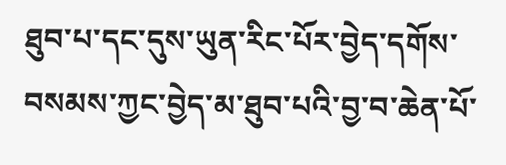ཐུབ་པ་དང་དུས་ཡུན་རིང་པོར་བྱེད་དགོས་བསམས་ཀྱང་བྱེད་མ་ཐུབ་པའི་བྱ་བ་ཆེན་པོ་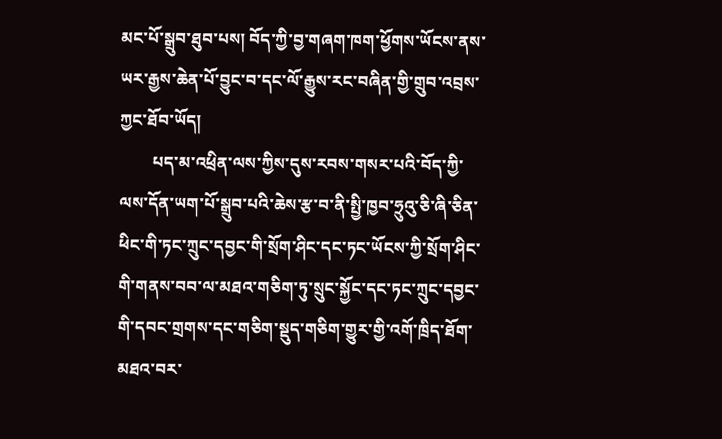མང་པོ་སྒྲུབ་ཐུབ་པས། བོད་ཀྱི་བྱ་གཞག་ཁག་ཕྱོགས་ཡོངས་ནས་ཡར་རྒྱས་ཆེན་པོ་བྱུང་བ་དང་ལོ་རྒྱུས་རང་བཞིན་གྱི་གྲུབ་འབྲས་ཀྱང་ཐོབ་ཡོད།
        པད་མ་འཕྲིན་ལས་ཀྱིས་དུས་རབས་གསར་པའི་བོད་ཀྱི་ལས་དོན་ཡག་པོ་སྒྲུབ་པའི་ཆེས་རྩ་བ་ནི་སྤྱི་ཁྱབ་ཧྲུའུ་ཅི་ཞི་ཅིན་ཕིང་གི་ཏང་ཀྲུང་དབྱང་གི་སྲོག་ཤིང་དང་ཏང་ཡོངས་ཀྱི་སྲོག་ཤིང་གི་གནས་བབ་ལ་མཐའ་གཅིག་ཏུ་སྲུང་སྐྱོང་དང་ཏང་ཀྲུང་དབྱང་གི་དབང་གྲགས་དང་གཅིག་སྡུད་གཅིག་གྱུར་གྱི་འགོ་ཁྲིད་ཐོག་མཐའ་བར་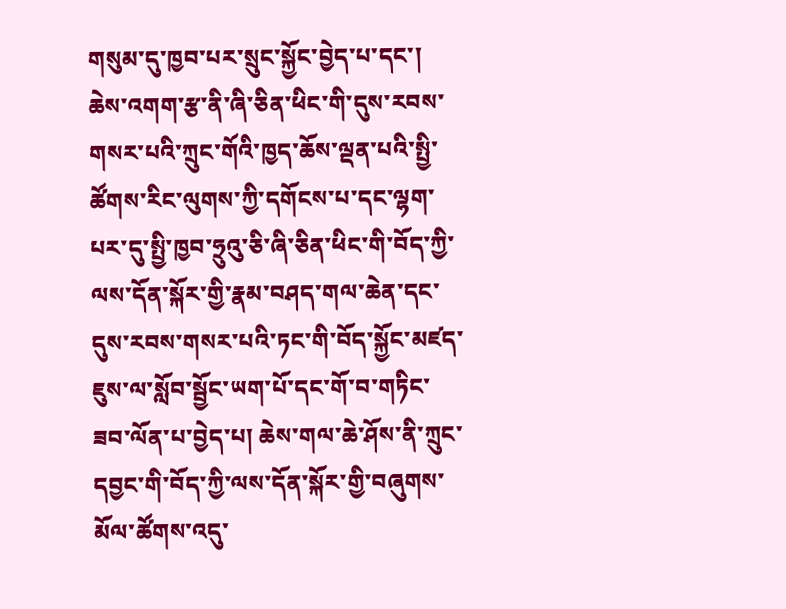གསུམ་དུ་ཁྱབ་པར་སྲུང་སྐྱོང་བྱེད་པ་དང་། ཆེས་འགག་རྩ་ནི་ཞི་ཅིན་ཕིང་གི་དུས་རབས་གསར་པའི་ཀྲུང་གོའི་ཁྱད་ཆོས་ལྡན་པའི་སྤྱི་ཚོགས་རིང་ལུགས་ཀྱི་དགོངས་པ་དང་ལྷག་པར་དུ་སྤྱི་ཁྱབ་ཧྲུའུ་ཅི་ཞི་ཅིན་ཕིང་གི་བོད་ཀྱི་ལས་དོན་སྐོར་གྱི་རྣམ་བཤད་གལ་ཆེན་དང་དུས་རབས་གསར་པའི་ཏང་གི་བོད་སྐྱོང་མཛད་ཇུས་ལ་སློབ་སྦྱོང་ཡག་པོ་དང་གོ་བ་གཏིང་ཟབ་ལོན་པ་བྱེད་པ། ཆེས་གལ་ཆེ་ཤོས་ནི་ཀྲུང་དབྱང་གི་བོད་ཀྱི་ལས་དོན་སྐོར་གྱི་བཞུགས་མོལ་ཚོགས་འདུ་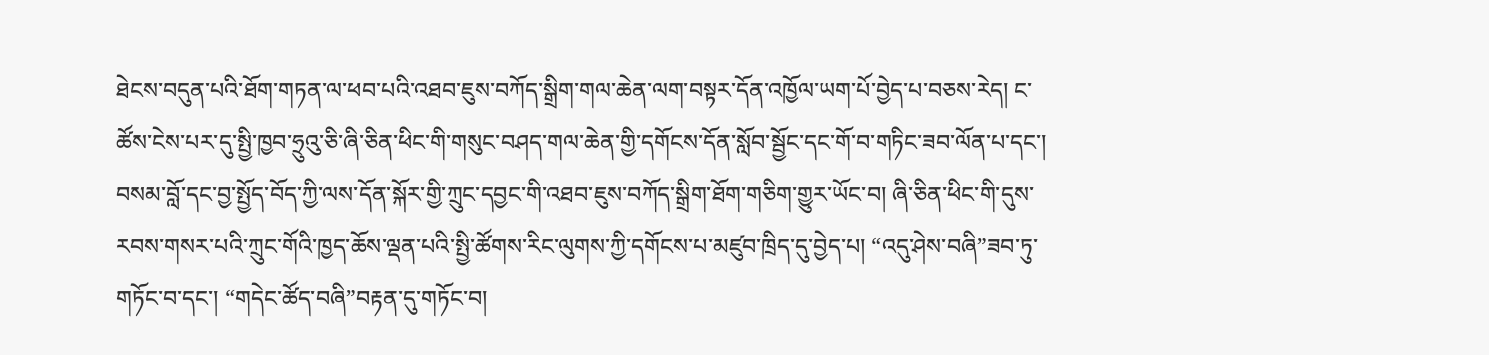ཐེངས་བདུན་པའི་ཐོག་གཏན་ལ་ཕབ་པའི་འཐབ་ཇུས་བཀོད་སྒྲིག་གལ་ཆེན་ལག་བསྟར་དོན་འཁྱོལ་ཡག་པོ་བྱེད་པ་བཅས་རེད། ང་ཚོས་ངེས་པར་དུ་སྤྱི་ཁྱབ་ཧྲུའུ་ཅི་ཞི་ཅིན་ཕིང་གི་གསུང་བཤད་གལ་ཆེན་གྱི་དགོངས་དོན་སློབ་སྦྱོང་དང་གོ་བ་གཏིང་ཟབ་ལོན་པ་དང་། བསམ་བློ་དང་བྱ་སྤྱོད་བོད་ཀྱི་ལས་དོན་སྐོར་གྱི་ཀྲུང་དབྱང་གི་འཐབ་ཇུས་བཀོད་སྒྲིག་ཐོག་གཅིག་གྱུར་ཡོང་བ། ཞི་ཅིན་ཕིང་གི་དུས་རབས་གསར་པའི་ཀྲུང་གོའི་ཁྱད་ཆོས་ལྡན་པའི་སྤྱི་ཚོགས་རིང་ལུགས་ཀྱི་དགོངས་པ་མཛུབ་ཁྲིད་དུ་བྱེད་པ། “འདུ་ཤེས་བཞི”ཟབ་ཏུ་གཏོང་བ་དང་། “གདེང་ཚོད་བཞི”བརྟན་དུ་གཏོང་བ།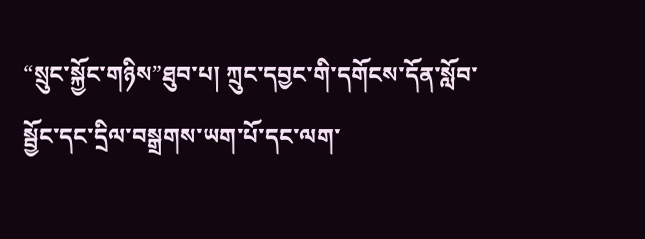“སྲུང་སྐྱོང་གཉིས”ཐུབ་པ། ཀྲུང་དབྱང་གི་དགོངས་དོན་སློབ་སྦྱོང་དང་དྲིལ་བསྒྲགས་ཡག་པོ་དང་ལག་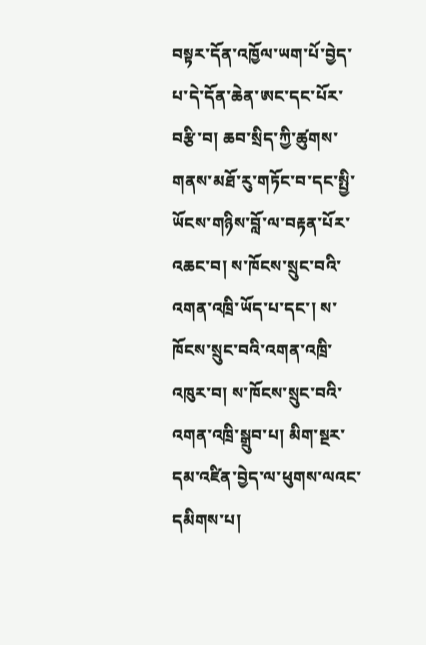བསྟར་དོན་འཁྱོལ་ཡག་པོ་བྱེད་པ་དེ་དོན་ཆེན་ཨང་དང་པོར་བརྩི་བ། ཆབ་སྲིད་ཀྱི་ཚུགས་གནས་མཐོ་རུ་གཏོང་བ་དང་སྤྱི་ཡོངས་གཉིས་བློ་ལ་བརྟན་པོར་འཆང་བ། ས་ཁོངས་སྲུང་བའི་འགན་འཁྲི་ཡོད་པ་དང་། ས་ཁོངས་སྲུང་བའི་འགན་འཁྲི་འཁུར་བ། ས་ཁོངས་སྲུང་བའི་འགན་འཁྲི་སྒྲུབ་པ། མིག་སྔར་དམ་འཛིན་བྱེད་ལ་ཕུགས་ལའང་དམིགས་པ།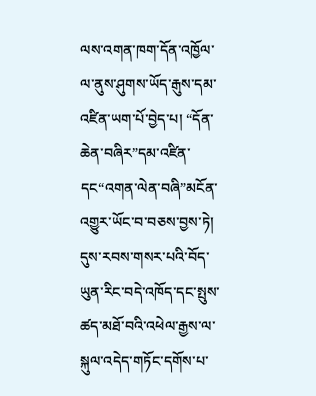ལས་འགན་ཁག་དོན་འཁྱོལ་ལ་ནུས་ཤུགས་ཡོད་རྒུས་དམ་འཛིན་ཡག་པོ་བྱེད་པ། “དོན་ཆེན་བཞིར”དམ་འཛིན་དང“འགན་ལེན་བཞི”མངོན་འགྱུར་ཡོང་བ་བཅས་བྱས་ཏེ། དུས་རབས་གསར་པའི་བོད་ཡུན་རིང་བདེ་འཁོད་དང་སྤུས་ཚད་མཐོ་བའི་འཕེལ་རྒྱས་ལ་སྐུལ་འདེད་གཏོང་དགོས་པ་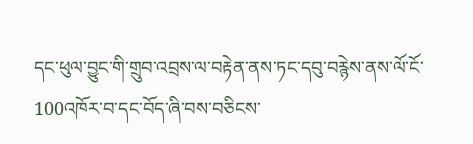དང་ཕུལ་བྱུང་གི་གྲུབ་འབྲས་ལ་བརྟེན་ནས་ཏང་དབུ་བརྙེས་ནས་ལོ་ངོ་100འཁོར་བ་དང་བོད་ཞི་བས་བཅིངས་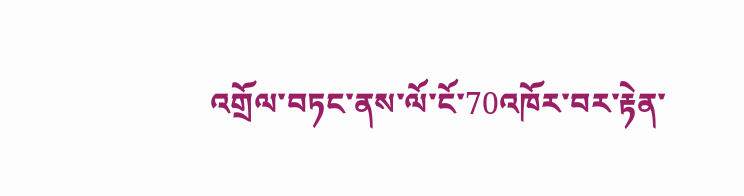འགྲོལ་བཏང་ནས་ལོ་ངོ་70འཁོར་བར་རྟེན་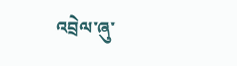འབྲེལ་ཞུ་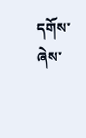དགོས་ཞེས་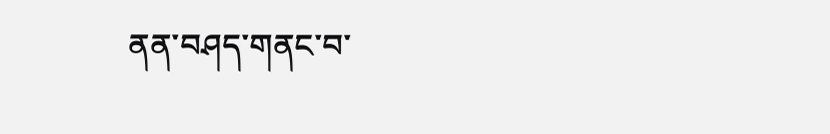ནན་བཤད་གནང་བ་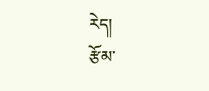རེད།
རྩོམ་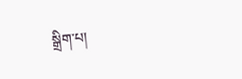སྒྲིག་པ།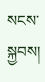སངས་སྐྱབས།